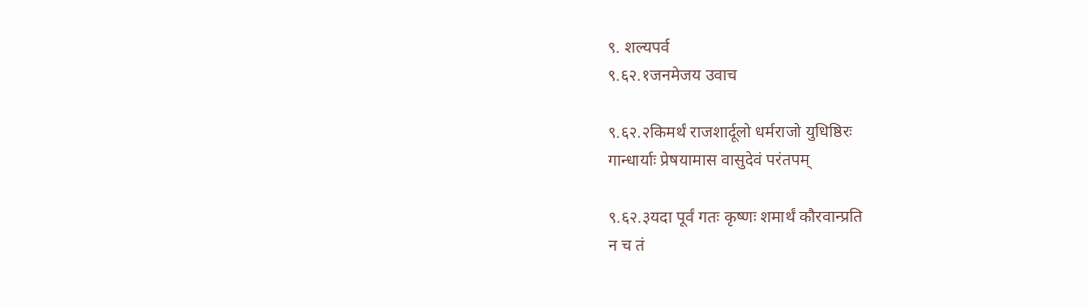९. शल्यपर्व
९.६२.१जनमेजय उवाच

९.६२.२किमर्थं राजशार्दूलो धर्मराजो युधिष्ठिरः
गान्धार्याः प्रेषयामास वासुदेवं परंतपम्

९.६२.३यदा पूर्वं गतः कृष्णः शमार्थं कौरवान्प्रति
न च तं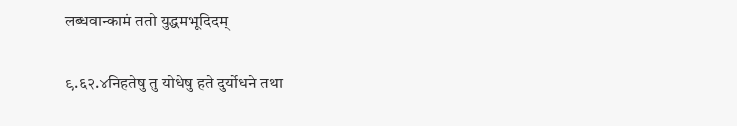लब्धवान्कामं ततो युद्धमभूदिदम्

९.६२.४निहतेषु तु योधेषु हते दुर्योधने तथा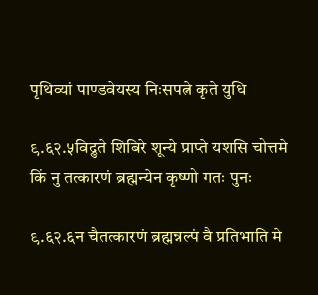पृथिव्यां पाण्डवेयस्य निःसपत्ने कृते युधि

९.६२.५विद्रुते शिबिरे शून्ये प्राप्ते यशसि चोत्तमे
किं नु तत्कारणं ब्रह्मन्येन कृष्णो गतः पुनः

९.६२.६न चैतत्कारणं ब्रह्मन्नल्पं वै प्रतिभाति मे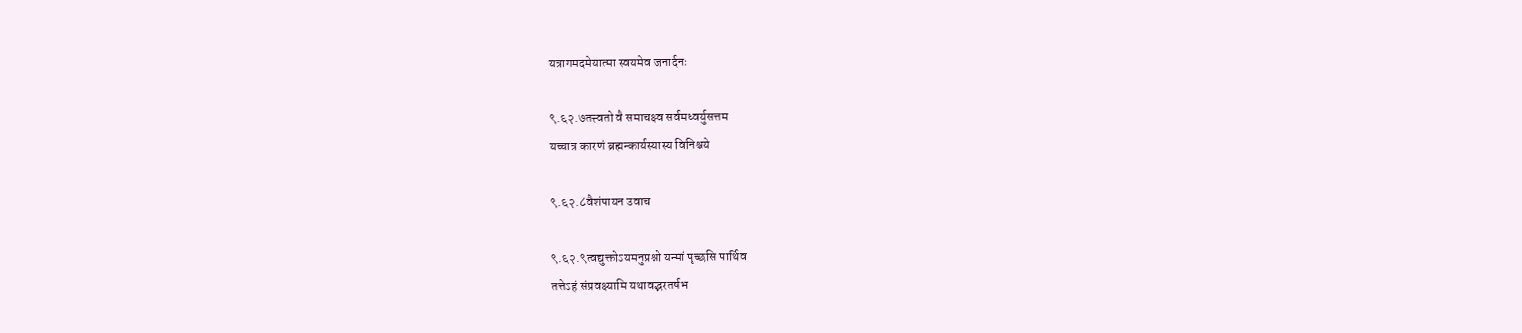यत्रागमदमेयात्मा स्वयमेव जनार्दनः

९.६२.७तत्त्वतो वै समाचक्ष्व सर्वमध्वर्युसत्तम
यच्चात्र कारणं ब्रह्मन्कार्यस्यास्य विनिश्चये

९.६२.८वैशंपायन उवाच

९.६२.९त्वद्युक्तोऽयमनुप्रश्नो यन्मां पृच्छसि पार्थिव
तत्तेऽहं संप्रवक्ष्यामि यथावद्भरतर्षभ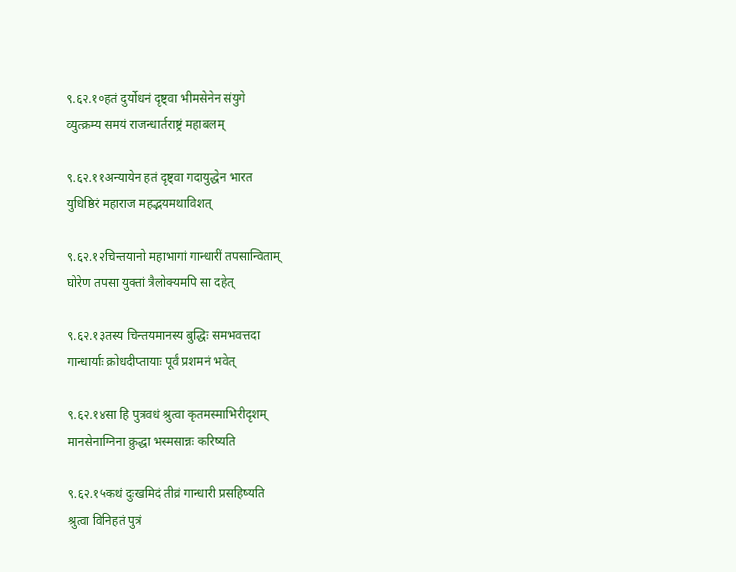९.६२.१०हतं दुर्योधनं दृष्ट्वा भीमसेनेन संयुगे
व्युत्क्रम्य समयं राजन्धार्तराष्ट्रं महाबलम्

९.६२.११अन्यायेन हतं दृष्ट्वा गदायुद्धेन भारत
युधिष्ठिरं महाराज महद्भयमथाविशत्

९.६२.१२चिन्तयानो महाभागां गान्धारीं तपसान्विताम्
घोरेण तपसा युक्तां त्रैलोक्यमपि सा दहेत्

९.६२.१३तस्य चिन्तयमानस्य बुद्धिः समभवत्तदा
गान्धार्याः क्रोधदीप्तायाः पूर्वं प्रशमनं भवेत्

९.६२.१४सा हि पुत्रवधं श्रुत्वा कृतमस्माभिरीदृशम्
मानसेनाग्निना क्रुद्धा भस्मसान्नः करिष्यति

९.६२.१५कथं दुःखमिदं तीव्रं गान्धारी प्रसहिष्यति
श्रुत्वा विनिहतं पुत्रं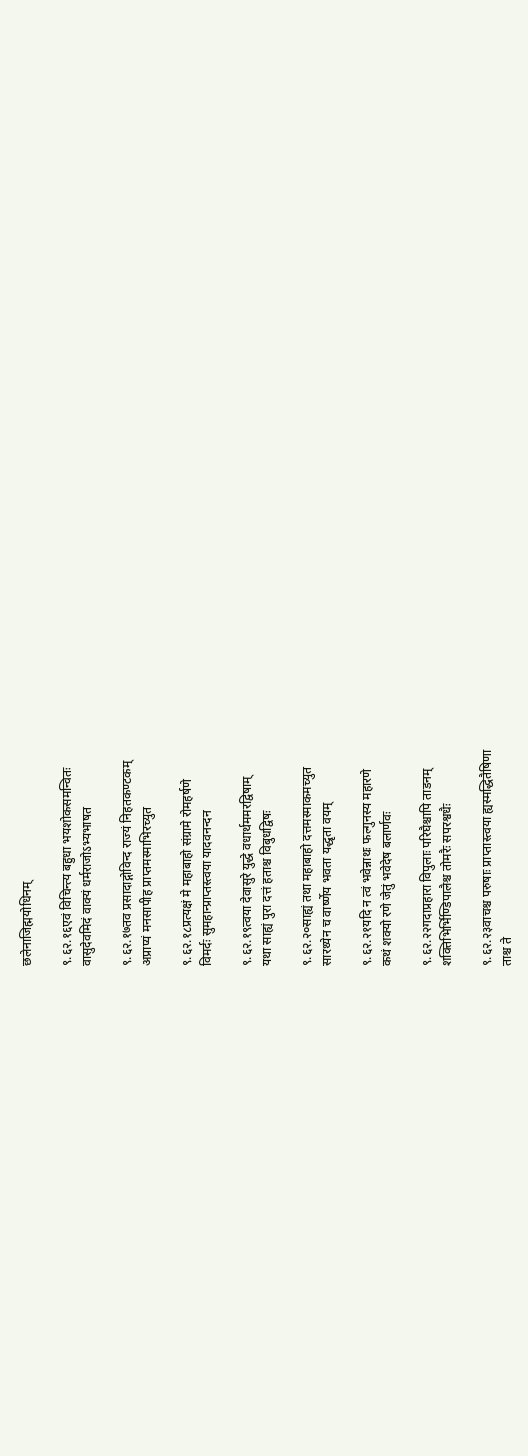छलेनाजिह्मयोधिनम्

९.६२.१६एवं विचिन्त्य बहुधा भयशोकसमन्वितः
वासुदेवमिदं वाक्यं धर्मराजोऽभ्यभाषत

९.६२.१७तव प्रसादाद्गोविन्द राज्यं निहतकण्टकम्
अप्राप्यं मनसापीह प्राप्तमस्माभिरच्युत

९.६२.१८प्रत्यक्षं मे महाबाहो संग्रामे रोमहर्षणे
विमर्दः सुमहान्प्राप्तस्त्वया यादवनन्दन

९.६२.१९त्वया देवासुरे युद्धे वधार्थममरद्विषाम्
यथा साह्यं पुरा दत्तं हताश्च विबुधद्विषः

९.६२.२०साह्यं तथा महाबाहो दत्तमस्माकमच्युत
सारथ्येन च वार्ष्णेय भवता यद्धृता वयम्

९.६२.२१यदि न त्वं भवेन्नाथः फल्गुनस्य महारणे
कथं शक्यो रणे जेतुं भवेदेष बलार्णवः

९.६२.२२गदाप्रहारा विपुलाः परिघैश्चापि ताडनम्
शक्तिभिर्भिण्डिपालैश्च तोमरैः सपरश्वधैः

९.६२.२३वाचश्च परुषाः प्राप्तास्त्वया ह्यस्मद्धितैषिणा
ताश्च ते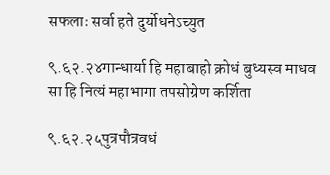सफलाः सर्वा हते दुर्योधनेऽच्युत

९.६२.२४गान्धार्या हि महाबाहो क्रोधं बुध्यस्व माधव
सा हि नित्यं महाभागा तपसोग्रेण कर्शिता

९.६२.२५पुत्रपौत्रवधं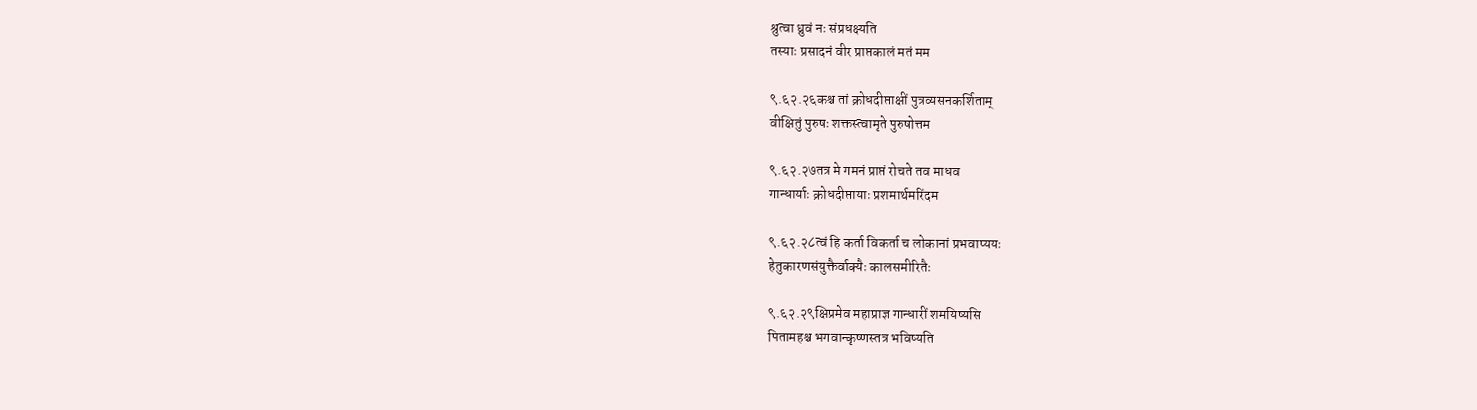श्रुत्वा ध्रुवं नः संप्रधक्ष्यति
तस्याः प्रसादनं वीर प्राप्तकालं मतं मम

९.६२.२६कश्च तां क्रोधदीप्ताक्षीं पुत्रव्यसनकर्शिताम्
वीक्षितुं पुरुषः शक्तस्त्वामृते पुरुषोत्तम

९.६२.२७तत्र मे गमनं प्राप्तं रोचते तव माधव
गान्धार्याः क्रोधदीप्तायाः प्रशमार्थमरिंदम

९.६२.२८त्वं हि कर्ता विकर्ता च लोकानां प्रभवाप्ययः
हेतुकारणसंयुक्तैर्वाक्यैः कालसमीरितैः

९.६२.२९क्षिप्रमेव महाप्राज्ञ गान्धारीं शमयिष्यसि
पितामहश्च भगवान्कृष्णस्तत्र भविष्यति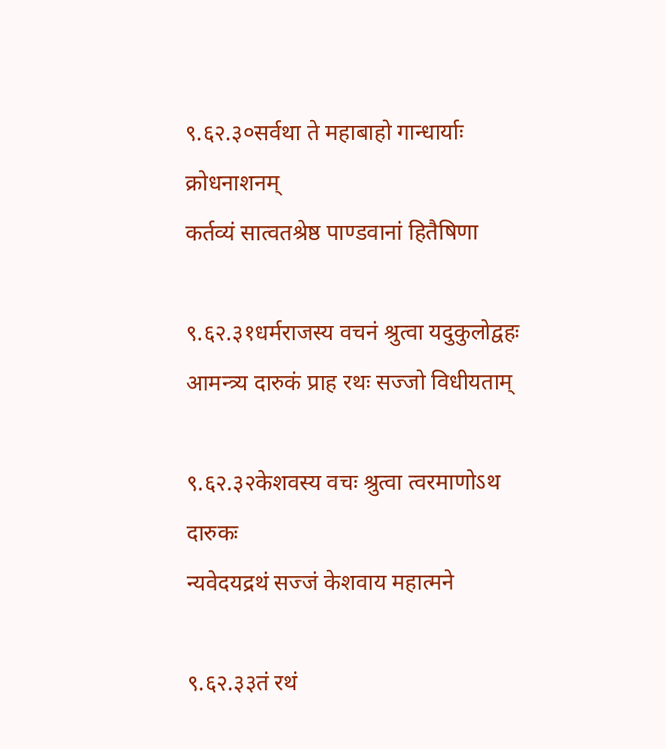९.६२.३०सर्वथा ते महाबाहो गान्धार्याः क्रोधनाशनम्
कर्तव्यं सात्वतश्रेष्ठ पाण्डवानां हितैषिणा

९.६२.३१धर्मराजस्य वचनं श्रुत्वा यदुकुलोद्वहः
आमन्त्र्य दारुकं प्राह रथः सज्जो विधीयताम्

९.६२.३२केशवस्य वचः श्रुत्वा त्वरमाणोऽथ दारुकः
न्यवेदयद्रथं सज्जं केशवाय महात्मने

९.६२.३३तं रथं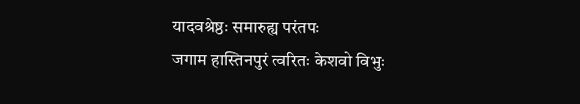यादवश्रेष्ठः समारुह्य परंतपः
जगाम हास्तिनपुरं त्वरितः केशवो विभुः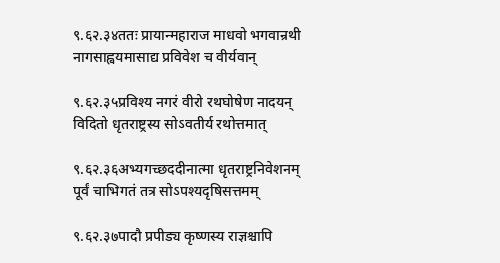९.६२.३४ततः प्रायान्महाराज माधवो भगवान्रथी
नागसाह्वयमासाद्य प्रविवेश च वीर्यवान्

९.६२.३५प्रविश्य नगरं वीरो रथघोषेण नादयन्
विदितो धृतराष्ट्रस्य सोऽवतीर्य रथोत्तमात्

९.६२.३६अभ्यगच्छददीनात्मा धृतराष्ट्रनिवेशनम्
पूर्वं चाभिगतं तत्र सोऽपश्यदृषिसत्तमम्

९.६२.३७पादौ प्रपीड्य कृष्णस्य राज्ञश्चापि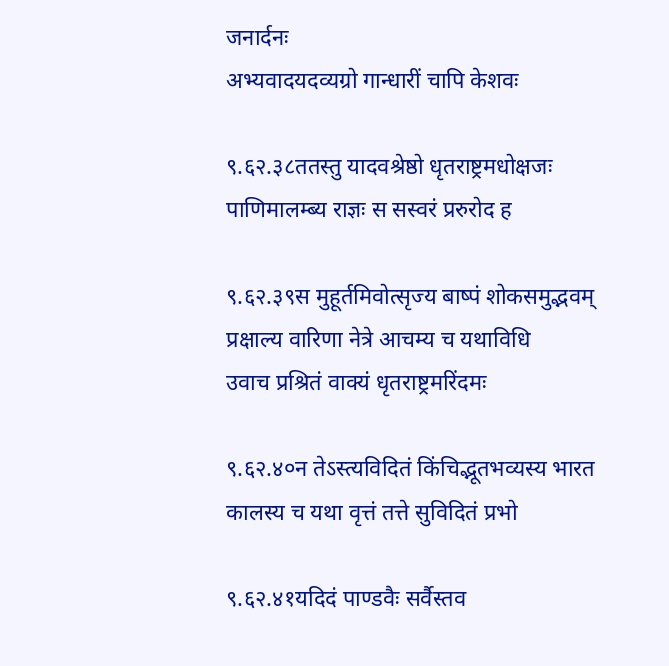जनार्दनः
अभ्यवादयदव्यग्रो गान्धारीं चापि केशवः

९.६२.३८ततस्तु यादवश्रेष्ठो धृतराष्ट्रमधोक्षजः
पाणिमालम्ब्य राज्ञः स सस्वरं प्ररुरोद ह

९.६२.३९स मुहूर्तमिवोत्सृज्य बाष्पं शोकसमुद्भवम्
प्रक्षाल्य वारिणा नेत्रे आचम्य च यथाविधि
उवाच प्रश्रितं वाक्यं धृतराष्ट्रमरिंदमः

९.६२.४०न तेऽस्त्यविदितं किंचिद्भूतभव्यस्य भारत
कालस्य च यथा वृत्तं तत्ते सुविदितं प्रभो

९.६२.४१यदिदं पाण्डवैः सर्वैस्तव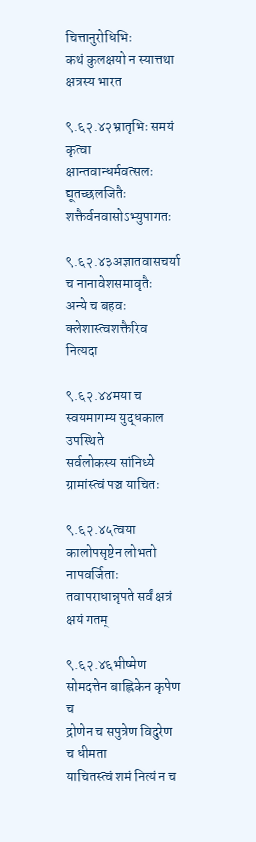चित्तानुरोधिभिः
कथं कुलक्षयो न स्यात्तथा क्षत्रस्य भारत

९.६२.४२भ्रातृभिः समयं कृत्वा क्षान्तवान्धर्मवत्सलः
द्यूतच्छलजितैः शक्तैर्वनवासोऽभ्युपागतः

९.६२.४३अज्ञातवासचर्या च नानावेशसमावृतैः
अन्ये च बहवः क्लेशास्त्वशक्तैरिव नित्यदा

९.६२.४४मया च स्वयमागम्य युद्धकाल उपस्थिते
सर्वलोकस्य सांनिध्ये ग्रामांस्त्वं पञ्च याचितः

९.६२.४५त्वया कालोपसृष्टेन लोभतो नापवर्जिताः
तवापराधान्नृपते सर्वं क्षत्रं क्षयं गतम्

९.६२.४६भीष्मेण सोमदत्तेन बाह्लिकेन कृपेण च
द्रोणेन च सपुत्रेण विदुरेण च धीमता
याचितस्त्वं शमं नित्यं न च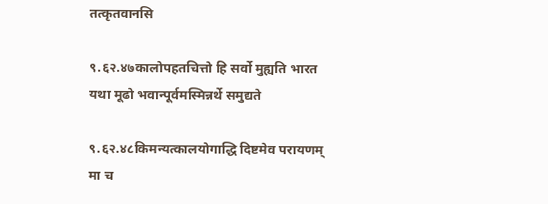तत्कृतवानसि

९.६२.४७कालोपहतचित्तो हि सर्वो मुह्यति भारत
यथा मूढो भवान्पूर्वमस्मिन्नर्थे समुद्यते

९.६२.४८किमन्यत्कालयोगाद्धि दिष्टमेव परायणम्
मा च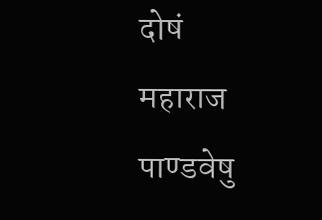दोषं महाराज पाण्डवेषु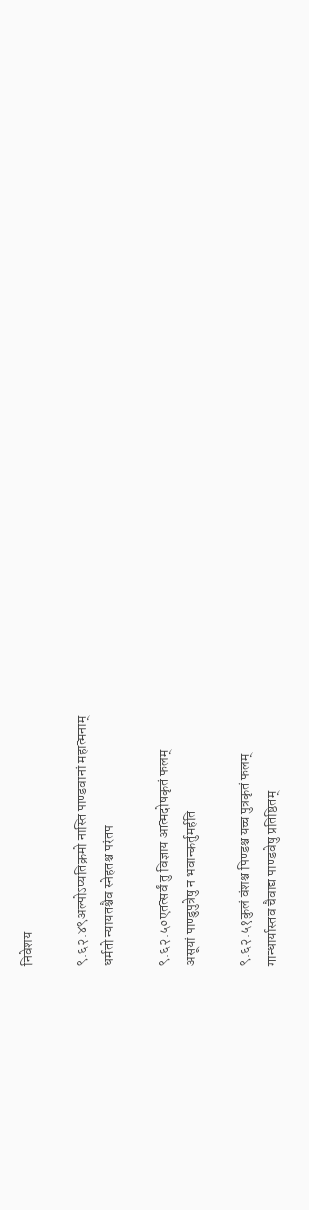निवेशय

९.६२.४९अल्पोऽप्यतिक्रमो नास्ति पाण्डवानां महात्मनाम्
धर्मतो न्यायतश्चैव स्नेहतश्च परंतप

९.६२.५०एतत्सर्वं तु विज्ञाय आत्मदोषकृतं फलम्
असूयां पाण्डुपुत्रेषु न भवान्कर्तुमर्हति

९.६२.५१कुलं वंशश्च पिण्डश्च यच्च पुत्रकृतं फलम्
गान्धार्यास्तव चैवाद्य पाण्डवेषु प्रतिष्ठितम्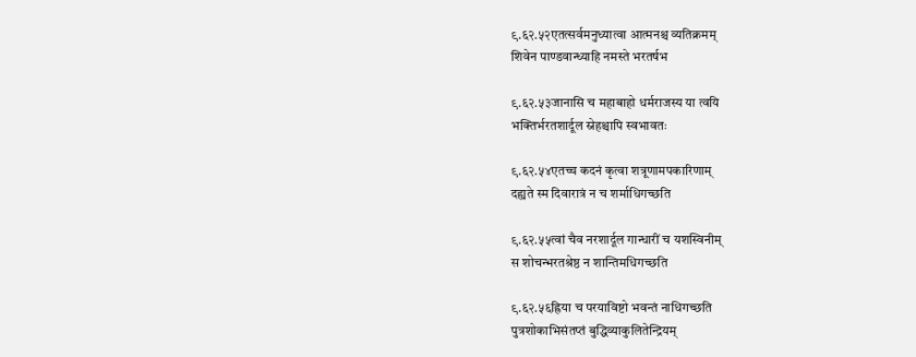९.६२.५२एतत्सर्वमनुध्यात्वा आत्मनश्च व्यतिक्रमम्
शिवेन पाण्डवान्ध्याहि नमस्ते भरतर्षभ

९.६२.५३जानासि च महाबाहो धर्मराजस्य या त्वयि
भक्तिर्भरतशार्दूल स्नेहश्चापि स्वभावतः

९.६२.५४एतच्च कदनं कृत्वा शत्रूणामपकारिणाम्
दह्यते स्म दिवारात्रं न च शर्माधिगच्छति

९.६२.५५त्वां चैव नरशार्दूल गान्धारीं च यशस्विनीम्
स शोचन्भरतश्रेष्ठ न शान्तिमधिगच्छति

९.६२.५६ह्रिया च परयाविष्टो भवन्तं नाधिगच्छति
पुत्रशोकाभिसंतप्तं बुद्धिव्याकुलितेन्द्रियम्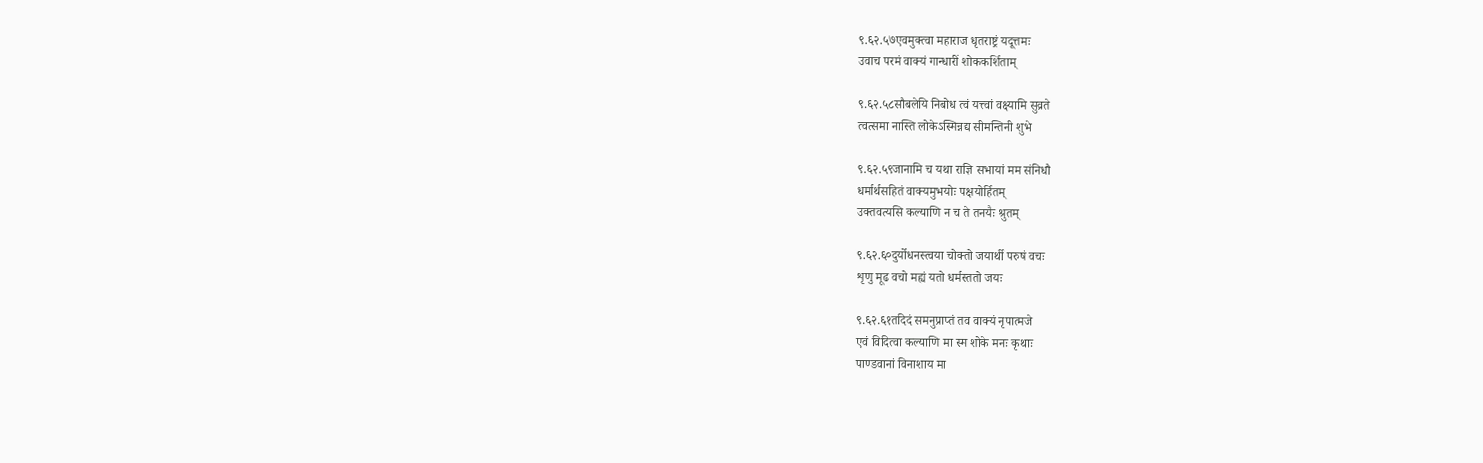९.६२.५७एवमुक्त्वा महाराज धृतराष्ट्रं यदूत्तमः
उवाच परमं वाक्यं गान्धारीं शोककर्शिताम्

९.६२.५८सौबलेयि निबोध त्वं यत्त्वां वक्ष्यामि सुव्रते
त्वत्समा नास्ति लोकेऽस्मिन्नद्य सीमन्तिनी शुभे

९.६२.५९जानामि च यथा राज्ञि सभायां मम संनिधौ
धर्मार्थसहितं वाक्यमुभयोः पक्षयोर्हितम्
उक्तवत्यसि कल्याणि न च ते तनयैः श्रुतम्

९.६२.६०दुर्योधनस्त्वया चोक्तो जयार्थी परुषं वचः
शृणु मूढ वचो मह्यं यतो धर्मस्ततो जयः

९.६२.६१तदिदं समनुप्राप्तं तव वाक्यं नृपात्मजे
एवं विदित्वा कल्याणि मा स्म शोके मनः कृथाः
पाण्डवानां विनाशाय मा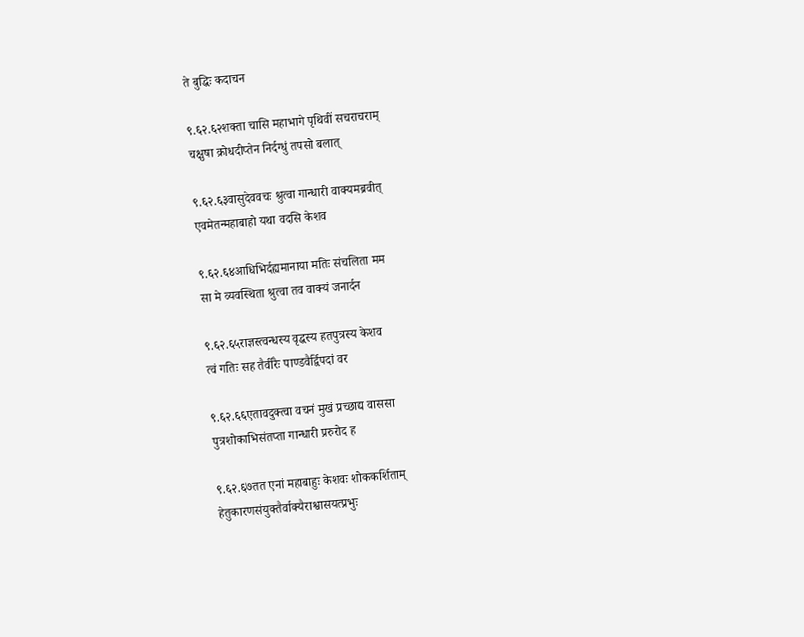ते बुद्धिः कदाचन

९.६२.६२शक्ता चासि महाभागे पृथिवीं सचराचराम्
चक्षुषा क्रोधदीप्तेन निर्दग्धुं तपसो बलात्

९.६२.६३वासुदेववचः श्रुत्वा गान्धारी वाक्यमब्रवीत्
एवमेतन्महाबाहो यथा वदसि केशव

९.६२.६४आधिभिर्दह्यमानाया मतिः संचलिता मम
सा मे व्यवस्थिता श्रुत्वा तव वाक्यं जनार्दन

९.६२.६५राज्ञस्त्वन्धस्य वृद्धस्य हतपुत्रस्य केशव
त्वं गतिः सह तैर्वीरैः पाण्डवैर्द्विपदां वर

९.६२.६६एतावदुक्त्वा वचनं मुखं प्रच्छाद्य वाससा
पुत्रशोकाभिसंतप्ता गान्धारी प्ररुरोद ह

९.६२.६७तत एनां महाबाहुः केशवः शोककर्शिताम्
हेतुकारणसंयुक्तैर्वाक्यैराश्वासयत्प्रभुः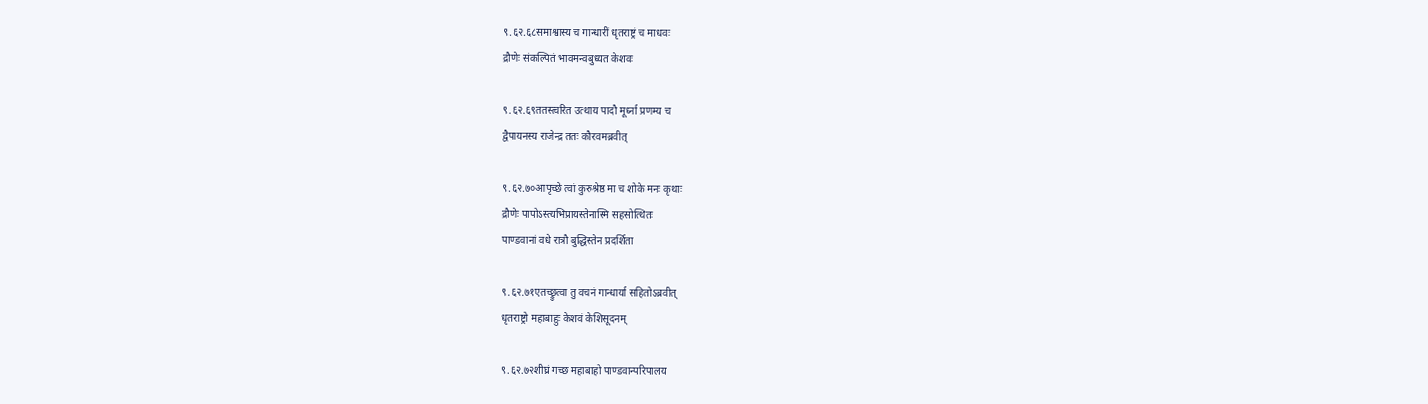९.६२.६८समाश्वास्य च गान्धारीं धृतराष्ट्रं च माधवः
द्रौणेः संकल्पितं भावमन्वबुध्यत केशवः

९.६२.६९ततस्त्वरित उत्थाय पादौ मूर्ध्ना प्रणम्य च
द्वैपायनस्य राजेन्द्र ततः कौरवमब्रवीत्

९.६२.७०आपृच्छे त्वां कुरुश्रेष्ठ मा च शोके मनः कृथाः
द्रौणेः पापोऽस्त्यभिप्रायस्तेनास्मि सहसोत्थितः
पाण्डवानां वधे रात्रौ बुद्धिस्तेन प्रदर्शिता

९.६२.७१एतच्छ्रुत्वा तु वचनं गान्धार्या सहितोऽब्रवीत्
धृतराष्ट्रो महाबाहुः केशवं केशिसूदनम्

९.६२.७२शीघ्रं गच्छ महाबाहो पाण्डवान्परिपालय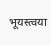भूयस्त्वया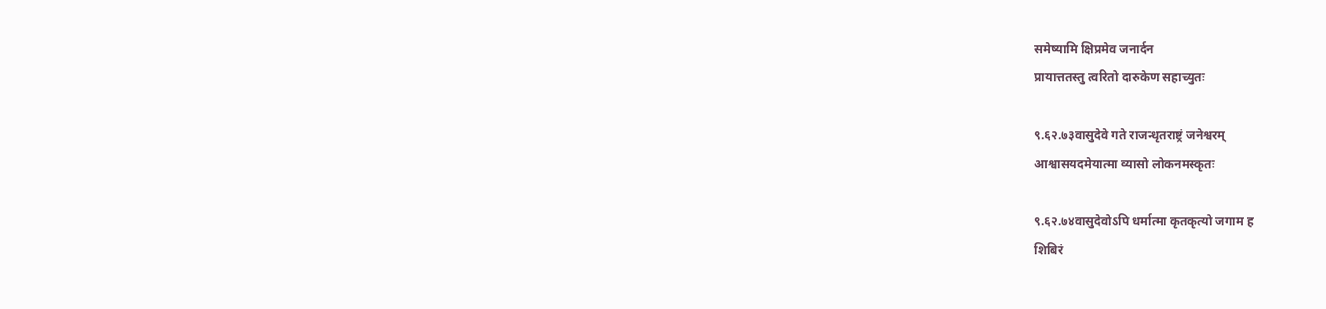समेष्यामि क्षिप्रमेव जनार्दन
प्रायात्ततस्तु त्वरितो दारुकेण सहाच्युतः

९.६२.७३वासुदेवे गते राजन्धृतराष्ट्रं जनेश्वरम्
आश्वासयदमेयात्मा व्यासो लोकनमस्कृतः

९.६२.७४वासुदेवोऽपि धर्मात्मा कृतकृत्यो जगाम ह
शिबिरं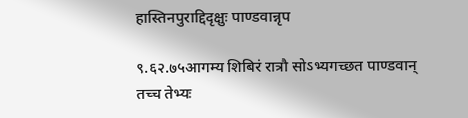हास्तिनपुराद्दिदृक्षुः पाण्डवान्नृप

९.६२.७५आगम्य शिबिरं रात्रौ सोऽभ्यगच्छत पाण्डवान्
तच्च तेभ्यः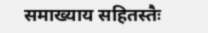समाख्याय सहितस्तैः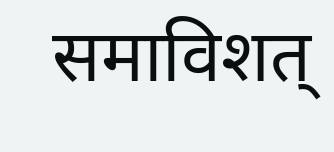समाविशत्